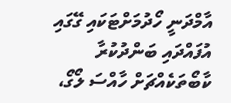އާމްދަނީ ހޯދުމަށްޓަކައި ގޭގައި އުފައްދައި ބަންދުކުރާ ކާބޯތަކެއްޗަށް ހާއްސަ ލޯގޯ،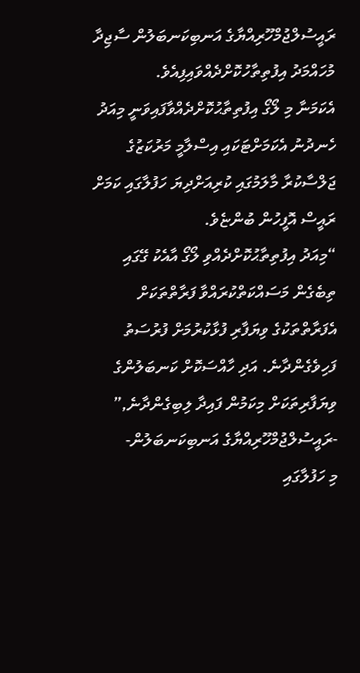ރައީސުލްޖުމްހޫރިއްޔާގެ އަނބިކަނބަލުން ސާޖިދާ މުހައްމަދު އިފުތިތާހުކޮށްދެއްވައިފިއެވެ.
އެކަމަނާ މި ލޯގޯ އިފުތިތާޙުކޮށްދެއްވާފައިވަނީ މިއަދު ހެނދުނު އެކަމަށްޓަކައި އިސްލާމީ މަރުކަޒުގެ ޖަލްސާކުރާ މާލަމުގައި ކުރިއަށްދިޔަ ހަފުލާގައި ކަމަށް ރައީސް އޮފީހުން ބުންޏެވެ.
“މިއަދު އިފުތިތާޙުކޮށްދެއްވި ލޯގޯ އާއެކު ގޭގައި ތިބެގެން މަސައްކަތްކުރައްވާ ފަރާތްތަކަށް އެފަރާތްތަކުގެ ވިޔަފާރި ފުޅާކުރުމަށް ފުރުސަތު ފަހިވެގެންދާނެ. އަދި ހާއްސަކޮށް ކަނބަލުންގެ ވިޔަފާރިތަކަށް މިކަމުން ފައިދާ ލިބިގެންދާނެ,” -ރައީސުލްޖުމްހޫރިއްޔާގެ އަނބިކަނބަލުން-
މި ހަފުލާގައި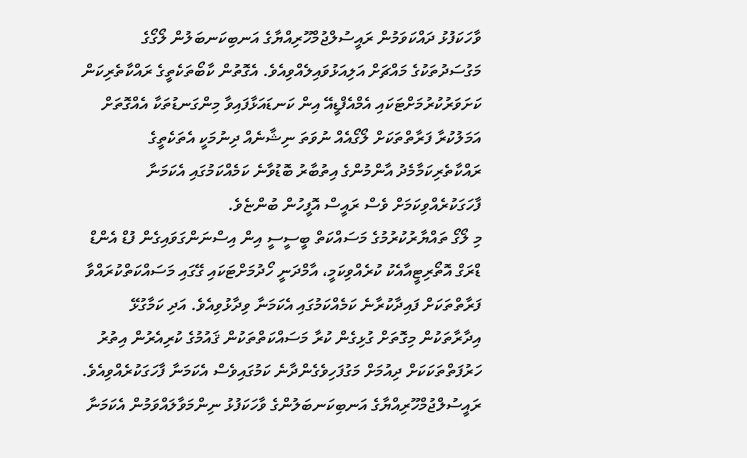ވާހަކަފުޅު ދައްކަވަމުން ރައީސުލްޖުމްހޫރިއްޔާގެ އަނބިކަނބަލުން ލޯގޯގެ މަގުސަދުތަކުގެ މައްޗަށް އަލިއަޅުވައިލެއްވިއެވެ. އެގޮތުން ކާބޯތަކެތީގެ ރައްކާތެރިކަން ކަށަވަރުކުރުމަށްޓަކައި އެމްއެފްޑީއޭ އިން ކަނޑައަޅާފައިވާ މިންގަނޑުތަކާ އެއްގޮތަށް އަމަލުކުރާ ފަރާތްތަކަށް ލޯގޯއެއް ނުވަތަ ނިޝާނެއް ދިނުމަކީ އެތަކެތީގެ ރައްކާތެރިކަމާމެދު އާންމުންގެ އިތުބާރު ބޮޑުވާނެ ކަމެއްކަމުގައި އެކަމަނާ ފާހަގަކުރެއްވިކަމަށް ވެސް ރައީސް އޮފީހުން ބުންޏެވެ.
މި ލޯގޯ ތައްޔާރުކުރުމުގެ މަސައްކަތް ބީސީސީ އިން އިސްނަންގަވައިގެން ފުޑް އެންޑް ޑްރަގް އޮތޯރިޓީއާއެކު ކުރެއްވިކަމީ، އާމްދަނީ ހޯދުމަށްޓަކައި ގޭގައި މަސައްކަތްކުރައްވާ ފަރާތްތަކަށް ފައިދާކުރާނެ ކަމެއްކަމުގައި އެކަމަނާ ވިދާޅުވިއެވެ. އަދި ކަމާގުޅޭ އިދާރާތަކުން މިގޮތަށް ގުޅިގެން ކުރާ މަސައްކަތްތަކުން ޤައުމުގެ ކުރިއެރުން އިތުރު ހަރުފަތްތަކަކަށް ދިއުމަށް މަގުފަހިވެގެންދާނެ ކަމުގައިވެސް އެކަމަނާ ފާހަގަކުރެއްވިއެވެ.
ރައީސުލްޖުމްހޫރިއްޔާގެ އަނބިކަނބަލުންގެ ވާހަކަފުޅު ނިންމަވާލައްވަމުން އެކަމަނާ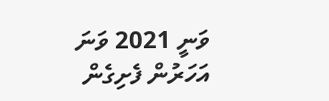ވަނީ 2021 ވަނަ އަހަރުން ފެށިގެން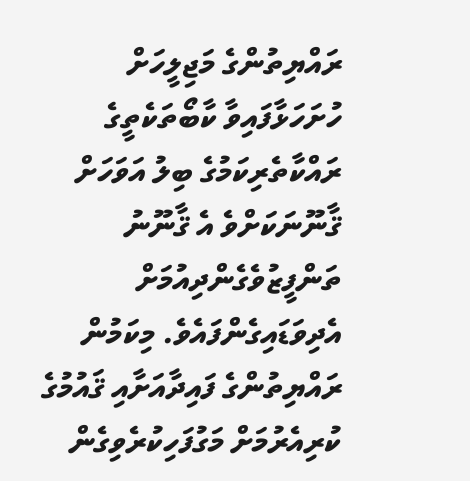ރައްޔިތުންގެ މަޖިލީހަށް ހުށަހަޅާފައިވާ ކާބޯތަކެތީގެ ރައްކާތެރިކަމުގެ ބިލު އަވަހަށް ޤާނޫނަކަށްވެ އެ ޤާނޫނު ތަންފީޒުވެގެންދިއުމަށް އެދިވަޑައިގެންފައެވެ. މިކަމުން ރައްޔިތުންގެ ފައިދާއަށާއި ޤައުމުގެ ކުރިއެރުމަށް މަގުފަހިކުރެވިގެން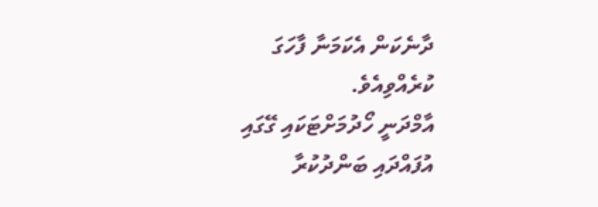ދާނެކަން އެކަމަނާ ފާހަގަ ކުރެއްވިއެވެ.
އާމްދަނީ ހޯދުމަށްޓަކައި ގޭގައި އުފައްދައި ބަންދުކުރާ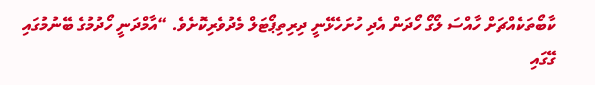ކާބޯތަކެއްޗަށް ހާއްސަ ލޯގޯ ހޯދަން އެދި ހުށަހެޅޭނީ ދިރިތިޕޯޓަލް މެދުވެރިކޮށެވެ. “އާމްދަނީ ހޯދުމުގެ ބޭނުމުގައި ގޭގައި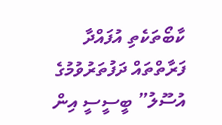ކާބޯތަކެތި އުފައްދާ ފަރާތްތައް ދަފުތަރުވުމުގެ އުސޫލު” ބީސީސީ އިން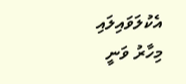އެކުލަވައިލައި މިހާރު ވަނީ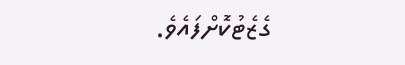ގެޒެޓުކޮށްފައެވެ.